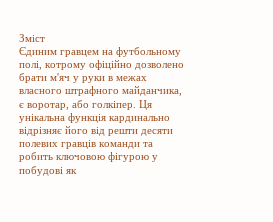Зміст
Єдиним гравцем на футбольному полі, котрому офіційно дозволено брати м'яч у руки в межах власного штрафного майданчика, є воротар, або голкіпер. Ця унікальна функція кардинально відрізняє його від решти десяти полевих гравців команди та робить ключовою фігурою у побудові як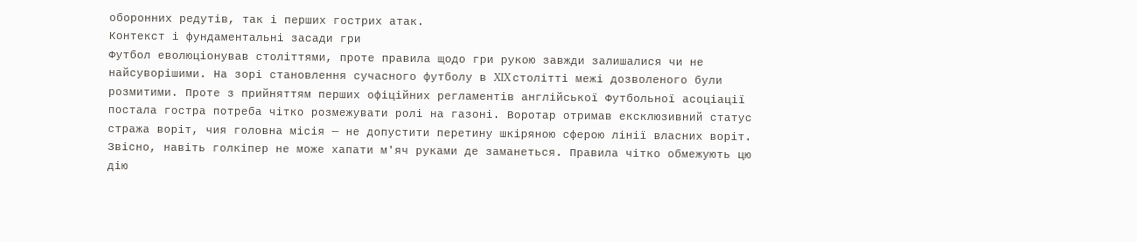оборонних редутів, так і перших гострих атак.
Контекст і фундаментальні засади гри
Футбол еволюціонував століттями, проте правила щодо гри рукою завжди залишалися чи не найсуворішими. На зорі становлення сучасного футболу в XIX столітті межі дозволеного були розмитими. Проте з прийняттям перших офіційних регламентів англійської Футбольної асоціації постала гостра потреба чітко розмежувати ролі на газоні. Воротар отримав ексклюзивний статус стража воріт, чия головна місія — не допустити перетину шкіряною сферою лінії власних воріт.
Звісно, навіть голкіпер не може хапати м'яч руками де заманеться. Правила чітко обмежують цю дію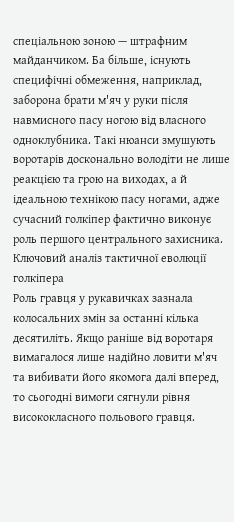спеціальною зоною — штрафним майданчиком. Ба більше, існують специфічні обмеження, наприклад, заборона брати м'яч у руки після навмисного пасу ногою від власного одноклубника. Такі нюанси змушують воротарів досконально володіти не лише реакцією та грою на виходах, а й ідеальною технікою пасу ногами, адже сучасний голкіпер фактично виконує роль першого центрального захисника.
Ключовий аналіз тактичної еволюції голкіпера
Роль гравця у рукавичках зазнала колосальних змін за останні кілька десятиліть. Якщо раніше від воротаря вимагалося лише надійно ловити м'яч та вибивати його якомога далі вперед, то сьогодні вимоги сягнули рівня висококласного польового гравця.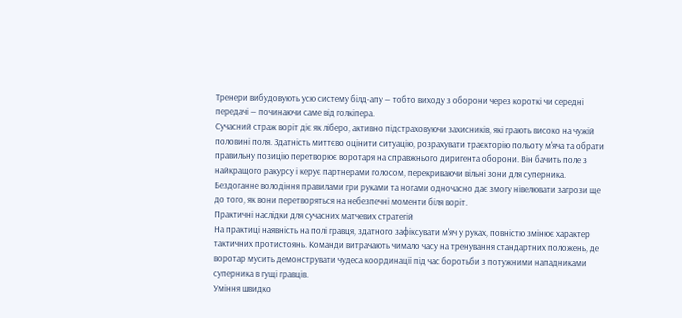Тренери вибудовують усю систему білд-апу — тобто виходу з оборони через короткі чи середні передачі — починаючи саме від голкіпера.
Сучасний страж воріт діє як ліберо, активно підстраховуючи захисників, які грають високо на чужій половині поля. Здатність миттєво оцінити ситуацію, розрахувати траєкторію польоту м'яча та обрати правильну позицію перетворює воротаря на справжнього диригента оборони. Він бачить поле з найкращого ракурсу і керує партнерами голосом, перекриваючи вільні зони для суперника. Бездоганне володіння правилами гри руками та ногами одночасно дає змогу нівелювати загрози ще до того, як вони перетворяться на небезпечні моменти біля воріт.
Практичні наслідки для сучасних матчевих стратегій
На практиці наявність на полі гравця, здатного зафіксувати м'яч у руках, повністю змінює характер тактичних протистоянь. Команди витрачають чимало часу на тренування стандартних положень, де воротар мусить демонструвати чудеса координації під час боротьби з потужними нападниками суперника в гущі гравців.
Уміння швидко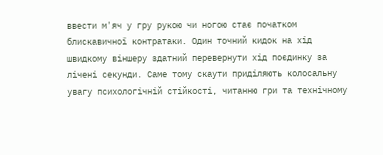ввести м'яч у гру рукою чи ногою стає початком блискавичної контратаки. Один точний кидок на хід швидкому віншеру здатний перевернути хід поєдинку за лічені секунди. Саме тому скаути приділяють колосальну увагу психологічній стійкості, читанню гри та технічному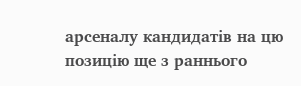арсеналу кандидатів на цю позицію ще з раннього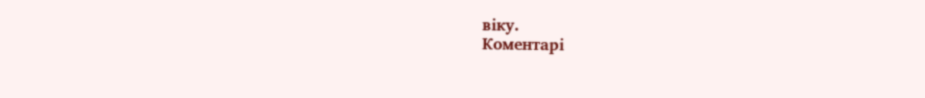віку.
Коментарі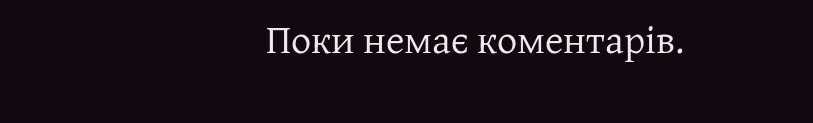Поки немає коментарів.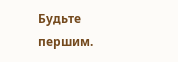Будьте першим.